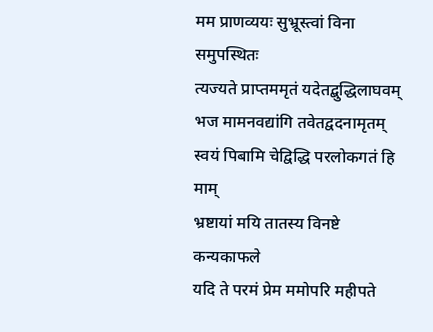मम प्राणव्ययः सुभ्रूस्त्वां विना समुपस्थितः
त्यज्यते प्राप्तममृतं यदेतद्बुद्धिलाघवम्
भज मामनवद्यांगि तवेतद्वदनामृतम्
स्वयं पिबामि चेद्विद्धि परलोकगतं हि माम्
भ्रष्टायां मयि तातस्य विनष्टे कन्यकाफले
यदि ते परमं प्रेम ममोपरि महीपते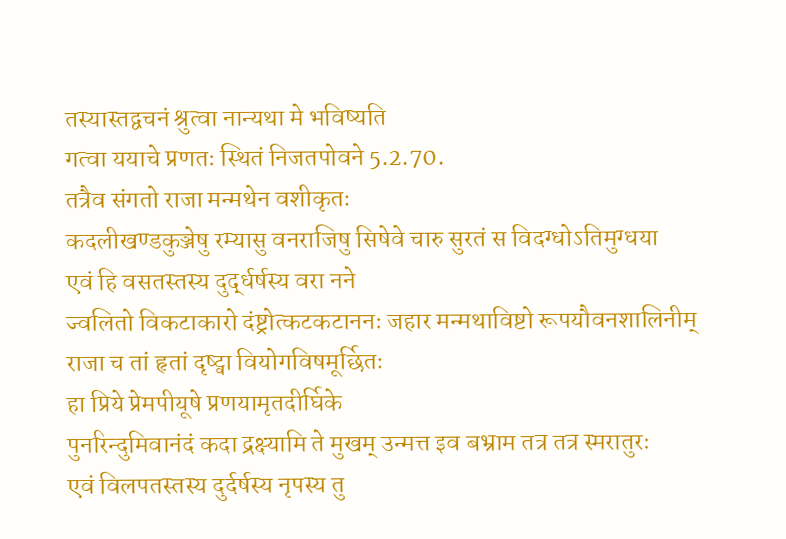तस्यास्तद्वचनं श्रुत्वा नान्यथा मे भविष्यति
गत्वा ययाचे प्रणतः स्थितं निजतपोवने 5.2.70.
तत्रैव संगतो राजा मन्मथेन वशीकृतः
कदलीखण्डकुञ्जेषु रम्यासु वनराजिषु सिषेवे चारु सुरतं स विदग्धोऽतिमुग्धया
एवं हि वसतस्तस्य दुर्द्धर्षस्य वरा नने
ज्वलितो विकटाकारो दंष्ट्रोत्कटकटाननः जहार मन्मथाविष्टो रूपयौवनशालिनीम्
राजा च तां हृतां दृष्ट्वा वियोगविषमूर्छितः
हा प्रिये प्रेमपीयूषे प्रणयामृतदीर्घिके
पुनरिन्दुमिवानंदं कदा द्रक्ष्यामि ते मुखम् उन्मत्त इव बभ्राम तत्र तत्र स्मरातुरः
एवं विलपतस्तस्य दुर्दर्षस्य नृपस्य तु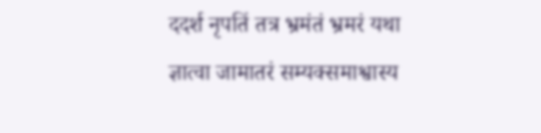ददर्श नृपतिं तत्र भ्रमंतं भ्रमरं यथा
ज्ञात्वा जामातरं सम्यक्समाश्वास्य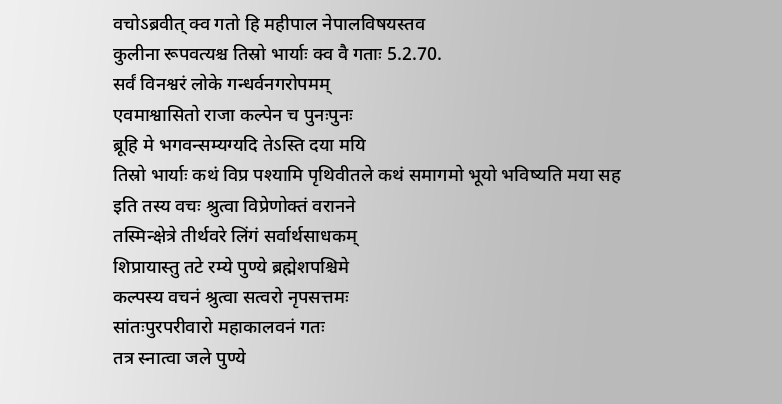वचोऽब्रवीत् क्व गतो हि महीपाल नेपालविषयस्तव
कुलीना रूपवत्यश्च तिस्रो भार्याः क्व वै गताः 5.2.70.
सर्वं विनश्वरं लोके गन्धर्वनगरोपमम्
एवमाश्वासितो राजा कल्पेन च पुनःपुनः
ब्रूहि मे भगवन्सम्यग्यदि तेऽस्ति दया मयि
तिस्रो भार्याः कथं विप्र पश्यामि पृथिवीतले कथं समागमो भूयो भविष्यति मया सह
इति तस्य वचः श्रुत्वा विप्रेणोक्तं वरानने
तस्मिन्क्षेत्रे तीर्थवरे लिंगं सर्वार्थसाधकम्
शिप्रायास्तु तटे रम्ये पुण्ये ब्रह्मेशपश्चिमे
कल्पस्य वचनं श्रुत्वा सत्वरो नृपसत्तमः
सांतःपुरपरीवारो महाकालवनं गतः
तत्र स्नात्वा जले पुण्ये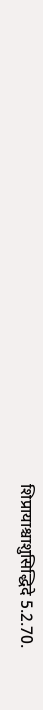शिप्रायाश्चाशुसिद्धिदे 5.2.70.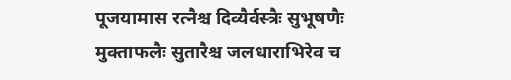पूजयामास रत्नैश्च दिव्यैर्वस्त्रैः सुभूषणैः
मुक्ताफलैः सुतारैश्च जलधाराभिरेव च